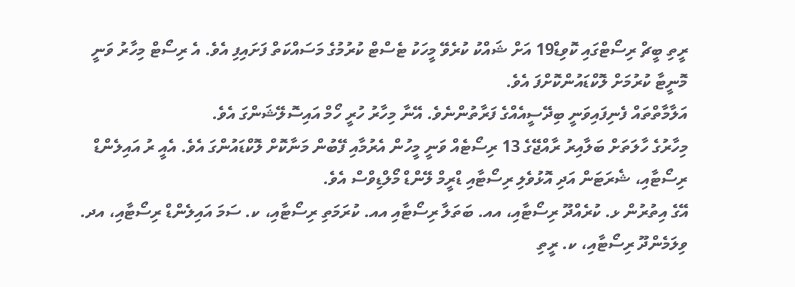ރީތި ބީޗް ރިސޯޓްގައި ކޮވިޑް19 އަށް ޝައްކު ކުރެވޭ މީހަކު ޓެސްޓް ކުރުމުގެ މަސައްކަތް ފަށައިފި އެވެ. އެ ރިސޯޓް މިހާރު ވަނީ މޮނީޓާ ކުރުމަށް ލޮކްޑައުންކޮށްފަ އެވެ.
އަލާމާތްތައް ފެނިފައިވަނީ ބިދޭސީއެއްގެ ފަރާތުންނެވެ. އޭނާ މިހާރު ހުރީ ހޯމް އައިސޮލޭޝަންގަ އެވެ.
މިހާރުގެ ހާލަތަށް ބަލާއިރު ރާއްޖޭގެ 13 ރިސޯޓެއް ވަނީ މީހުން އެރުމާއި ފޭބުން މަނާކޮށް ލޮކްޑައުންގަ އެވެ. އެއީ ރު އައިލެންޑް ރިސޯޓާއި، ޝެރަޓަން އަދި އޮޅުވެލި ރިސޯޓާއި ޑްރީމް ލޭންޑް މޯލްޑިވްސް އެވެ.
އޭގެ އިތުރުން ޅ. ކުރެއްދޫ ރިސޯޓާއި، އއ. ބަތަލާ ރިސޯޓާއި އއ. ކުރަމަތި ރިސޯޓާއި، ކ. ސަމަ އައިލެންޑް ރިސޯޓާއި، އދ. ވިލަމެންދޫ ރިސޯޓާއި، ކ. ރީތި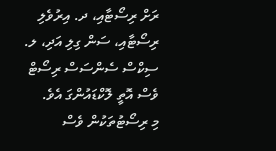ރަށް ރިސޯޓާއި، ދ. އިރުވެލި ރިސޯޓާއި، ސަން ގިލި އަދި، ލ. ސިކްސް ސެންސަސް ރިސޯޓް ވެސް އޮތީ ލޮކްޑައުންގަ އެވެ.
މި ރިސޯޓުތަކުން ވެސް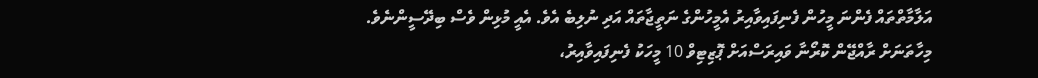އަލާމާތްތައް ފެންނަ މީހުން ފެނިފައިވާއިރު އެމީހުންގެ ނަތީޖާތައް އަދި ނުލިބެ އެވެ. އެއީ މުޅިން ވެސް ބިދޭސީންނެވެ.
މިހާތަނަށް ރާއްޖޭން ކޮރޯނާ ވައިރަސްއަށް ޕޮޒިޓިވް 10 މީހަކު ފެނިފައިވާއިރު،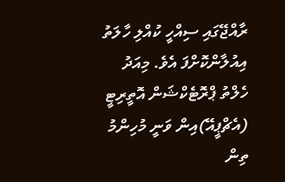ރާއްޖޭގައި ސިއްހީ ކުއްލި ހާލަތު އިއުލާންކޮށްފަ އެވެ. މިއަދު ހެލްތު ޕްރޮޓެކްޝަން އޮތީރިޓީ (އެޗްޕީއޭ)އިން ވަނީ މުހިންމު ތިން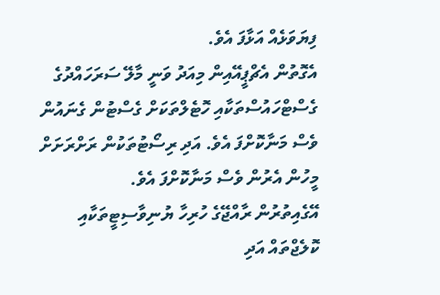ފިޔަވަޅެއް އަޅާފަ އެވެ.
އެގޮތުން އެޗްޕީއޭއިން މިއަދު ވަނީ މާލޭ ސަރަހައްދުގެ ގެސްޓްހައުސްތަކާއި ހޮޓެލްތަކަށް ގެސްޓުން ގެނައުން ވެސް މަނާކޮށްފަ އެވެ. އަދި ރިސޯޓުތަކުން ރަށްރަށަށް މީހުން އެރުން ވެސް މަނާކޮށްފަ އެވެ.
އޭގެއިތުރުން ރާއްޖޭގެ ހުރިހާ ޔުނިވާސިޓީތަކާއި ކޮލެޖްތައް އަދި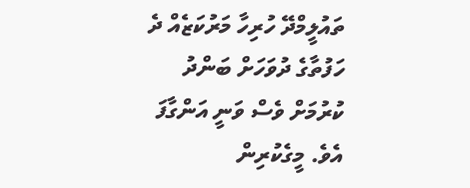ތައުލީމްދޭ ހުރިހާ މަރުކަޒެއް ދެ ހަފުތާގެ ދުވަހަށް ބަންދު ކުރުމަށް ވެސް ވަނީ އަންގާފަ އެވެ. މީގެކުރިން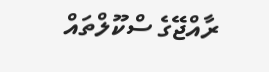ރާއްޖޭގެ ސްކޫލްތައް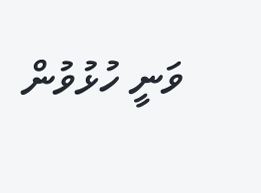ވަނީ ހުޅުވުން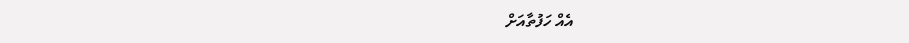އެއް ހަފުތާއަށް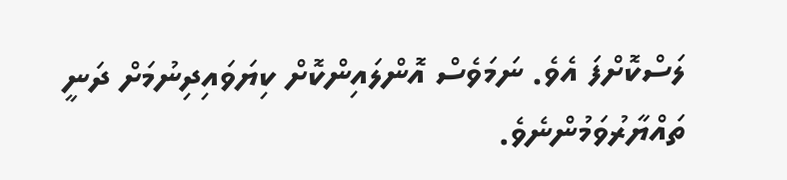ލަސްކޮށްފަ އެވެ. ނަމަވެސް އޮންލައިންކޮށް ކިޔަވައިދިނުމަށް ދަނީ ތައްޔާރުވަމުންނެވެ.